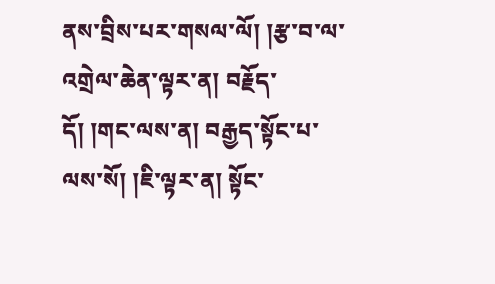ནས་བྲིས་པར་གསལ་ལོ། །རྩ་བ་ལ་འགྲེལ་ཆེན་ལྟར་ན། བརྗོད་དོ། །གང་ལས་ན། བརྒྱད་སྟོང་པ་ལས་སོ། །ཇི་ལྟར་ན། སྟོང་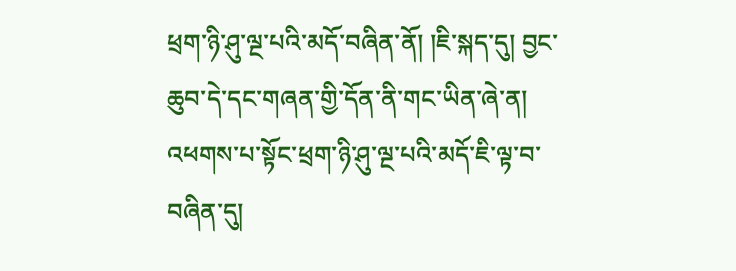ཕྲག་ཉི་ཤུ་ལྔ་པའི་མདོ་བཞིན་ནོ། །ཇི་སྐད་དུ། བྱང་ཆུབ་དེ་དང་གཞན་གྱི་དོན་ནི་གང་ཡིན་ཞེ་ན། འཕགས་པ་སྟོང་ཕྲག་ཉི་ཤུ་ལྔ་པའི་མདོ་ཇི་ལྟ་བ་བཞིན་དུ།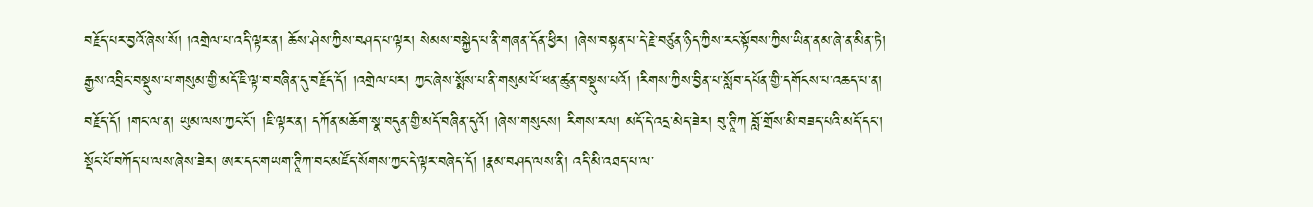བརྗོད་པར་བྱའོ་ཞེས་སོ། །འགྲེལ་པ་འདི་ལྟར་ན། ཆོས་ཤེས་ཀྱིས་བཤད་པ་ལྟར། སེམས་བསྐྱེད་པ་ནི་གཞན་དོན་ཕྱིར། །ཞེས་བསྟན་པ་དེ་རྗེ་བཙུན་ཉིད་ཀྱིས་རང་སྟོབས་ཀྱིས་ཡིན་ནམ་ཞེ་ན་མིན་ཏེ། རྒྱས་འབྲིང་བསྡུས་པ་གསུམ་གྱི་མདོ་ཇི་ལྟ་བ་བཞིན་དུ་བརྗོད་དོ། །འགྲེལ་པར། ཀྱང་ཞེས་སྨོས་པ་ནི་གསུམ་པོ་ཕན་ཚུན་བསྡུས་པའོ། །རིགས་ཀྱིས་བྱིན་པ་སློབ་དཔོན་གྱི་དགོངས་པ་འཆད་པ་ན། བརྗོད་དོ། །གང་ལ་ན། ཡུམ་ལས་ཀྱང་ངོ་། །ཇི་ལྟར་ན། དཀོན་མཆོག་སྣ་བདུན་གྱི་མདོ་བཞིན་དུའོ། །ཞེས་གསུངས། རིགས་རལ། མདོ་དེ་འདྲ་མེད་ཟེར། བུ་ཊཱིཀ བློ་གྲོས་མི་བཟད་པའི་མདོ་དང་། སྡོང་པོ་བཀོད་པ་ལས་ཞེས་ཟེར། ཨར་དང་གཡག་ཊཱིཀ་བང་མཛོད་སོགས་ཀྱང་དེ་ལྟར་བཞེད་དོ། །རྣམ་བཤད་ལས་ནི། འདི་མི་འཐད་པ་ལ་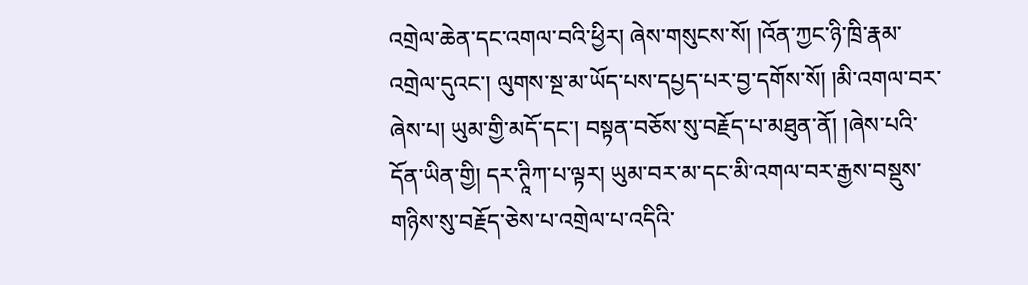འགྲེལ་ཆེན་དང་འགལ་བའི་ཕྱིར། ཞེས་གསུངས་སོ། །འོན་ཀྱང་ཉི་ཁྲི་རྣམ་འགྲེལ་དུའང་། ལུགས་སྔ་མ་ཡོད་པས་དཔྱད་པར་བྱ་དགོས་སོ། །མི་འགལ་བར་ཞེས་པ། ཡུམ་གྱི་མདོ་དང་། བསྟན་བཅོས་སུ་བརྗོད་པ་མཐུན་ནོ། །ཞེས་པའི་དོན་ཡིན་གྱི། དར་ཊཱིཀ་པ་ལྟར། ཡུམ་བར་མ་དང་མི་འགལ་བར་རྒྱས་བསྡུས་གཉིས་སུ་བརྗོད་ཅེས་པ་འགྲེལ་པ་འདིའི་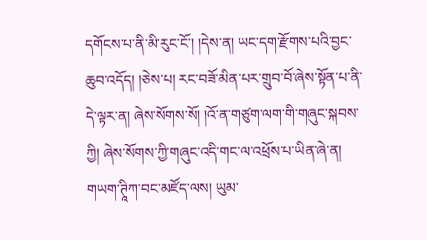དགོངས་པ་ནི་མི་རུང་ངོ་། །དེས་ན། ཡང་དག་རྫོགས་པའི་བྱང་ཆུབ་འདོད། །ཅེས་པ། རང་བཟོ་མིན་པར་གྲུབ་བོ་ཞེས་སྟོན་པ་ནི་དེ་ལྟར་ན། ཞེས་སོགས་སོ། །འོ་ན་གཙུག་ལག་གི་གཞུང་སྐབས་ཀྱི། ཞེས་སོགས་ཀྱི་གཞུང་འདི་གང་ལ་འཕྲོས་པ་ཡིན་ཞེ་ན། གཡག་ཊཱིཀ་བང་མཛོད་ལས། ཡུམ་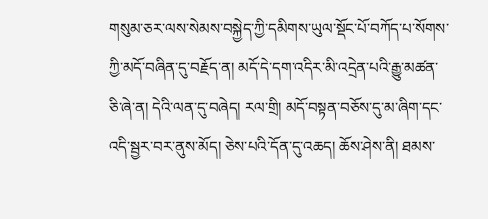གསུམ་ཅར་ལས་སེམས་བསྐྱེད་ཀྱི་དམིགས་ཡུལ་སྡོང་པོ་བཀོད་པ་སོགས་ཀྱི་མདོ་བཞིན་དུ་བརྗོད་ན། མདོ་དེ་དག་འདིར་མི་འདྲེན་པའི་རྒྱུ་མཚན་ཅི་ཞེ་ན། དེའི་ལན་དུ་བཞེད། རལ་གྲི། མདོ་བསྟན་བཅོས་དུ་མ་ཞིག་དང་འདི་སྦྱར་བར་ནུས་མོད། ཅེས་པའི་དོན་དུ་འཆད། ཆོས་ཤེས་ནི། ཐམས་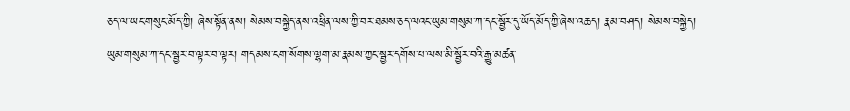ཅད་ལ་ཡང་གསུང་མོད་ཀྱི། ཞེས་སྟོན་ནས། སེམས་བསྐྱེད་ནས་འཕྲིན་ལས་ཀྱི་བར་ཐམས་ཅད་ལའང་ཡུམ་གསུམ་ཀ་དང་སྦྱོར་དུ་ཡོད་མོད་ཀྱི་ཞེས་འཆད། རྣམ་བཤད། སེམས་བསྐྱེད། ཡུམ་གསུམ་ཀ་དང་སྦྱར་བ་ལྟར་བ་ལྟར། གདམས་ངག་སོགས་ལྷག་མ་རྣམས་ཀྱང་སྦྱར་དགོས་པ་ལས་མི་སྦྱོར་བའི་རྒྱུ་མཚན་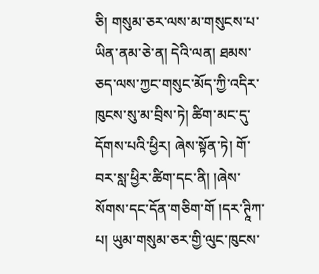ཅི། གསུམ་ཅར་ལས་མ་གསུངས་པ་ཡིན་ནམ་ཅེ་ན། དེའི་ལན། ཐམས་ཅད་ལས་ཀྱང་གསུང་མོད་ཀྱི་འདིར་ཁུངས་སུ་མ་བྲིས་ཏེ། ཚིག་མང་དུ་དོགས་པའི་ཕྱིར། ཞེས་སྟོན་ཏེ། གོ་བར་སླ་ཕྱིར་ཚིག་དང་ནི། །ཞེས་སོགས་དང་དོན་གཅིག་གོ །དར་ཊཱིཀ་པ། ཡུམ་གསུམ་ཅར་གྱི་ལུང་ཁུངས་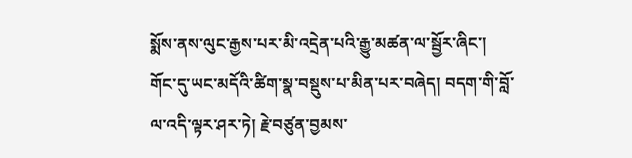སྨོས་ནས་ལུང་རྒྱས་པར་མི་འདྲེན་པའི་རྒྱུ་མཚན་ལ་སྦྱོར་ཞིང་། གོང་དུ་ཡང་མདོའི་ཚིག་སྣ་བསྡུས་པ་མིན་པར་བཞེད། བདག་གི་བློ་ལ་འདི་ལྟར་ཤར་ཏེ། རྗེ་བཙུན་བྱམས་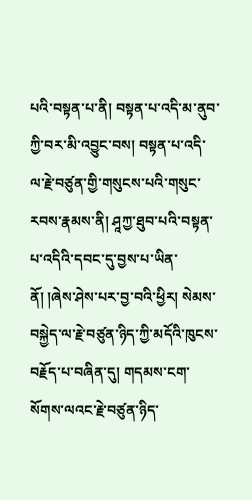པའི་བསྟན་པ་ནི། བསྟན་པ་འདི་མ་ནུབ་ཀྱི་བར་མི་འབྱུང་བས། བསྟན་པ་འདི་ལ་རྗེ་བཙུན་གྱི་གསུངས་པའི་གསུང་རབས་རྣམས་ནི། ཤཱཀྱ་ཐུབ་པའི་བསྟན་པ་འདིའི་དབང་དུ་བྱས་པ་ཡིན་ནོ། །ཞེས་ཤེས་པར་བྱ་བའི་ཕྱིར། སེམས་བསྐྱེད་ལ་རྗེ་བཙུན་ཉིད་ཀྱི་མདོའི་ཁུངས་བརྗོད་པ་བཞིན་དུ། གདམས་ངག་སོགས་ལའང་རྗེ་བཙུན་ཉིད་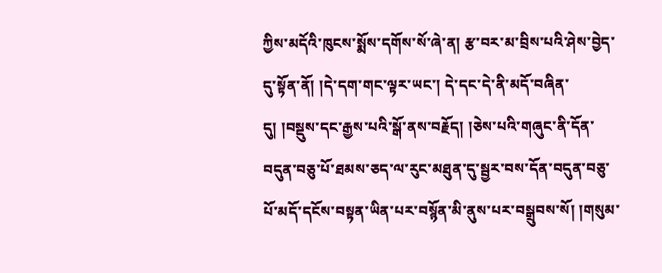ཀྱིས་མདོའི་ཁུངས་སྨོས་དགོས་སོ་ཞེ་ན། རྩ་བར་མ་བྲིས་པའི་ཤེས་བྱེད་དུ་སྟོན་ནོ། །དེ་དག་གང་ལྟར་ཡང་། དེ་དང་དེ་ནི་མདོ་བཞིན་དུ། །བསྡུས་དང་རྒྱས་པའི་སྒོ་ནས་བརྗོད། །ཅེས་པའི་གཞུང་ནི་དོན་བདུན་བཅུ་པོ་ཐམས་ཅད་ལ་རུང་མཐུན་དུ་སྦྱར་བས་དོན་བདུན་བཅུ་པོ་མདོ་དངོས་བསྟན་ཡིན་པར་བསྙོན་མི་ནུས་པར་བསྒྲུབས་སོ། །གསུམ་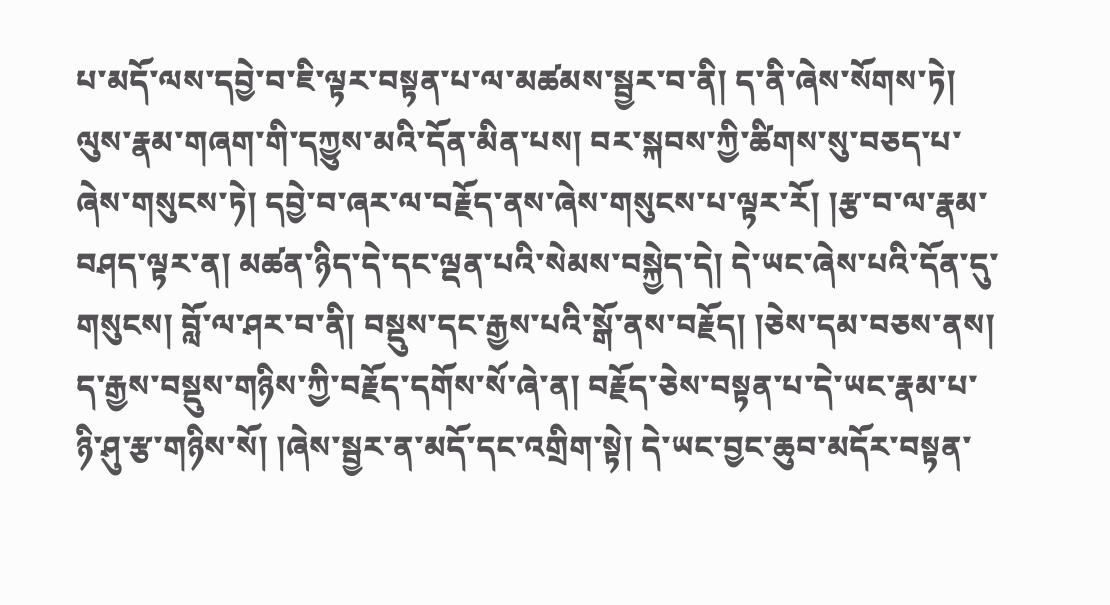པ་མདོ་ལས་དབྱེ་བ་ཇི་ལྟར་བསྟན་པ་ལ་མཚམས་སྦྱར་བ་ནི། ད་ནི་ཞེས་སོགས་ཏེ། ལུས་རྣམ་གཞག་གི་དཀྱུས་མའི་དོན་མིན་པས། བར་སྐབས་ཀྱི་ཚིགས་སུ་བཅད་པ་ཞེས་གསུངས་ཏེ། དབྱེ་བ་ཞར་ལ་བརྗོད་ནས་ཞེས་གསུངས་པ་ལྟར་རོ། །རྩ་བ་ལ་རྣམ་བཤད་ལྟར་ན། མཚན་ཉིད་དེ་དང་ལྡན་པའི་སེམས་བསྐྱེད་དེ། དེ་ཡང་ཞེས་པའི་དོན་དུ་གསུངས། བློ་ལ་ཤར་བ་ནི། བསྡུས་དང་རྒྱས་པའི་སྒོ་ནས་བརྗོད། །ཅེས་དམ་བཅས་ནས། ད་རྒྱས་བསྡུས་གཉིས་ཀྱི་བརྗོད་དགོས་སོ་ཞེ་ན། བརྗོད་ཅེས་བསྟན་པ་དེ་ཡང་རྣམ་པ་ཉི་ཤུ་རྩ་གཉིས་སོ། །ཞེས་སྦྱར་ན་མདོ་དང་འགྲིག་སྟེ། དེ་ཡང་བྱང་ཆུབ་མདོར་བསྟན་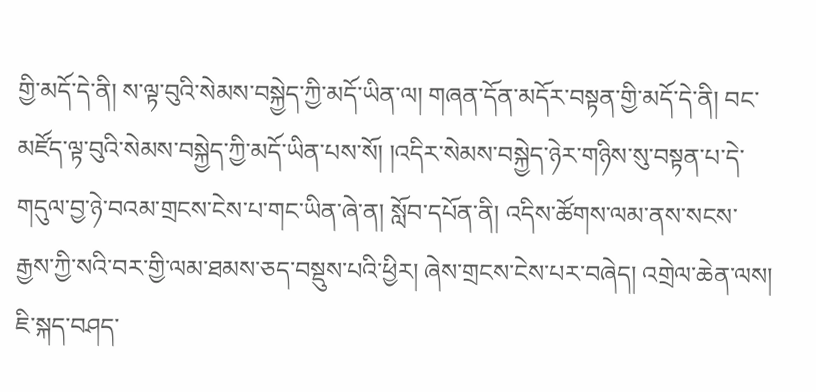གྱི་མདོ་དེ་ནི། ས་ལྟ་བུའི་སེམས་བསྐྱེད་ཀྱི་མདོ་ཡིན་ལ། གཞན་དོན་མདོར་བསྟན་གྱི་མདོ་དེ་ནི། བང་མཛོད་ལྟ་བུའི་སེམས་བསྐྱེད་ཀྱི་མདོ་ཡིན་པས་སོ། །འདིར་སེམས་བསྐྱེད་ཉེར་གཉིས་སུ་བསྟན་པ་དེ་གདུལ་བྱ་ཉེ་བའམ་གྲངས་ངེས་པ་གང་ཡིན་ཞེ་ན། སློབ་དཔོན་ནི། འདིས་ཚོགས་ལམ་ནས་སངས་རྒྱས་ཀྱི་སའི་བར་གྱི་ལམ་ཐམས་ཅད་བསྡུས་པའི་ཕྱིར། ཞེས་གྲངས་ངེས་པར་བཞེད། འགྲེལ་ཆེན་ལས། ཇི་སྐད་བཤད་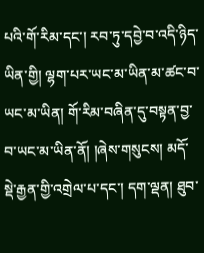པའི་གོ་རིམ་དང་། རབ་ཏུ་དབྱེ་བ་འདི་ཉིད་ཡིན་གྱི། ལྷག་པར་ཡང་མ་ཡིན་མ་ཚང་བ་ཡང་མ་ཡིན། གོ་རིམ་བཞིན་དུ་བསྟན་བྱ་བ་ཡང་མ་ཡིན་ནོ། །ཞེས་གསུངས། མདོ་སྡེ་རྒྱན་གྱི་འགྲེལ་པ་དང་། དག་ལྡན། ཐུབ་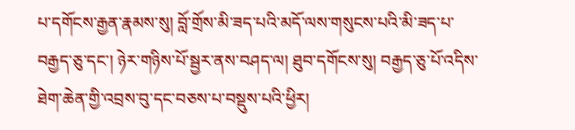པ་དགོངས་རྒྱན་རྣམས་སུ། བློ་གྲོས་མི་ཟད་པའི་མདོ་ལས་གསུངས་པའི་མི་ཟད་པ་བརྒྱད་ཅུ་དང་། ཉེར་གཉིས་པོ་སྦྱར་ནས་བཤད་ལ། ཐུབ་དགོངས་སུ། བརྒྱད་ཅུ་པོ་འདིས་ཐེག་ཆེན་གྱི་འབྲས་བུ་དང་བཅས་པ་བསྡུས་པའི་ཕྱིར།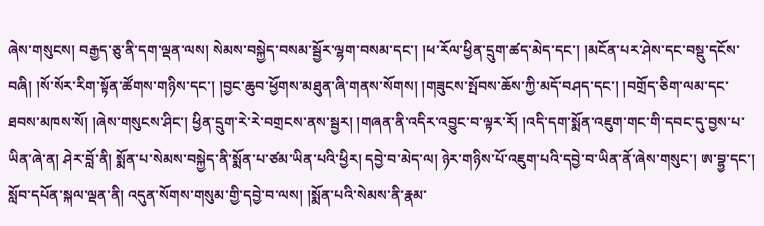ཞེས་གསུངས། བརྒྱད་ཅུ་ནི་དག་ལྡན་ལས། སེམས་བསྐྱེད་བསམ་སྦྱོར་ལྷག་བསམ་དང་། །ཕ་རོལ་ཕྱིན་དྲུག་ཚད་མེད་དང་། །མངོན་པར་ཤེས་དང་བསྡུ་དངོས་བཞི། །སོ་སོར་རིག་སྟོན་ཚོགས་གཉིས་དང་། །བྱང་ཆུབ་ཕྱོགས་མཐུན་ཞི་གནས་སོགས། །གཟུངས་སྤོབས་ཆོས་ཀྱི་མདོ་བཤད་དང་། །བགྲོད་ཅིག་ལམ་དང་ཐབས་མཁས་སོ། །ཞེས་གསུངས་ཤིང་། ཕྱིན་དྲུག་རེ་རེ་བགྲངས་ནས་སྦྱར། །གཞན་ནི་འདིར་འབྱུང་བ་ལྟར་རོ། །འདི་དག་སྨོན་འཇུག་གང་གི་དབང་དུ་བྱས་པ་ཡིན་ཞེ་ན། ཤེར་བློ་ནི། སྨོན་པ་སེམས་བསྐྱེད་ནི་སྨོན་པ་ཙམ་ཡིན་པའི་ཕྱིར། དབྱེ་བ་མེད་ལ། ཉེར་གཉིས་པོ་འཇུག་པའི་དབྱེ་བ་ཡིན་ནོ་ཞེས་གསུང་། ཨ་བྷྱ་དང་། སློབ་དཔོན་སྐལ་ལྡན་ནི། འདུན་སོགས་གསུམ་གྱི་དབྱེ་བ་ལས། །སྨོན་པའི་སེམས་ནི་རྣམ་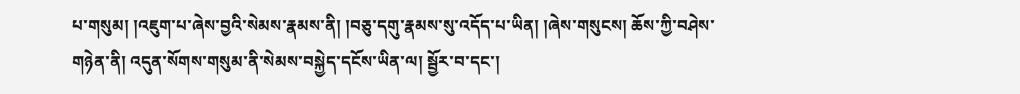པ་གསུམ། །འཇུག་པ་ཞེས་བྱའི་སེམས་རྣམས་ནི། །བཅུ་དགུ་རྣམས་སུ་འདོད་པ་ཡིན། །ཞེས་གསུངས། ཆོས་ཀྱི་བཤེས་གཉེན་ནི། འདུན་སོགས་གསུམ་ནི་སེམས་བསྐྱེད་དངོས་ཡིན་ལ། སྦྱོར་བ་དང་།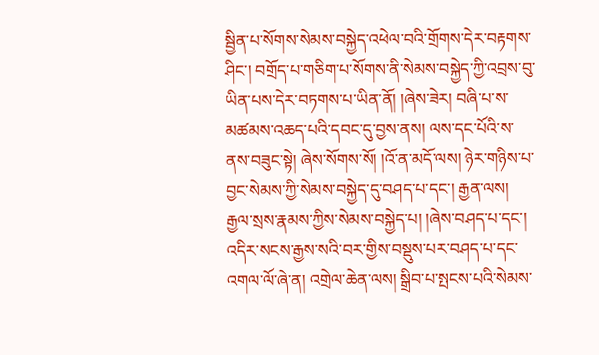སྦྱིན་པ་སོགས་སེམས་བསྐྱེད་འཕེལ་བའི་གྲོགས་དེར་བརྟགས་ཤིང་། བགྲོད་པ་གཅིག་པ་སོགས་ནི་སེམས་བསྐྱེད་ཀྱི་འབྲས་བུ་ཡིན་པས་དེར་བཏགས་པ་ཡིན་ནོ། །ཞེས་ཟེར། བཞི་པ་ས་མཚམས་འཆད་པའི་དབང་དུ་བྱས་ནས། ལས་དང་པོའི་ས་ནས་བཟུང་སྟེ། ཞེས་སོགས་སོ། །འོ་ན་མདོ་ལས། ཉེར་གཉིས་པ་བྱང་སེམས་ཀྱི་སེམས་བསྐྱེད་དུ་བཤད་པ་དང་། རྒྱན་ལས། རྒྱལ་སྲས་རྣམས་ཀྱིས་སེམས་བསྐྱེད་པ། །ཞེས་བཤད་པ་དང་། འདིར་སངས་རྒྱས་སའི་བར་གྱིས་བསྡུས་པར་བཤད་པ་དང་འགལ་ལོ་ཞེ་ན། འགྲེལ་ཆེན་ལས། སྒྲིབ་པ་སྤངས་པའི་སེམས་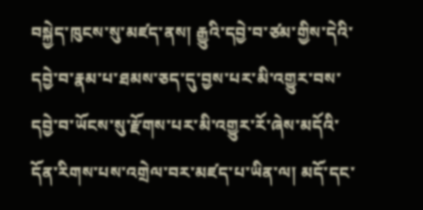བསྐྱེད་ཁུངས་སུ་མཛད་ནས། རྒྱུའི་དབྱེ་བ་ཙམ་གྱིས་དེའི་དབྱེ་བ་རྣམ་པ་ཐམས་ཅད་དུ་བྱས་པར་མི་འགྱུར་བས་དབྱེ་བ་ཡོངས་སུ་རྫོགས་པར་མི་འགྱུར་རོ་ཞེས་མདོའི་དོན་རིགས་པས་འགྲེལ་བར་མཛད་པ་ཡིན་ལ། མདོ་དང་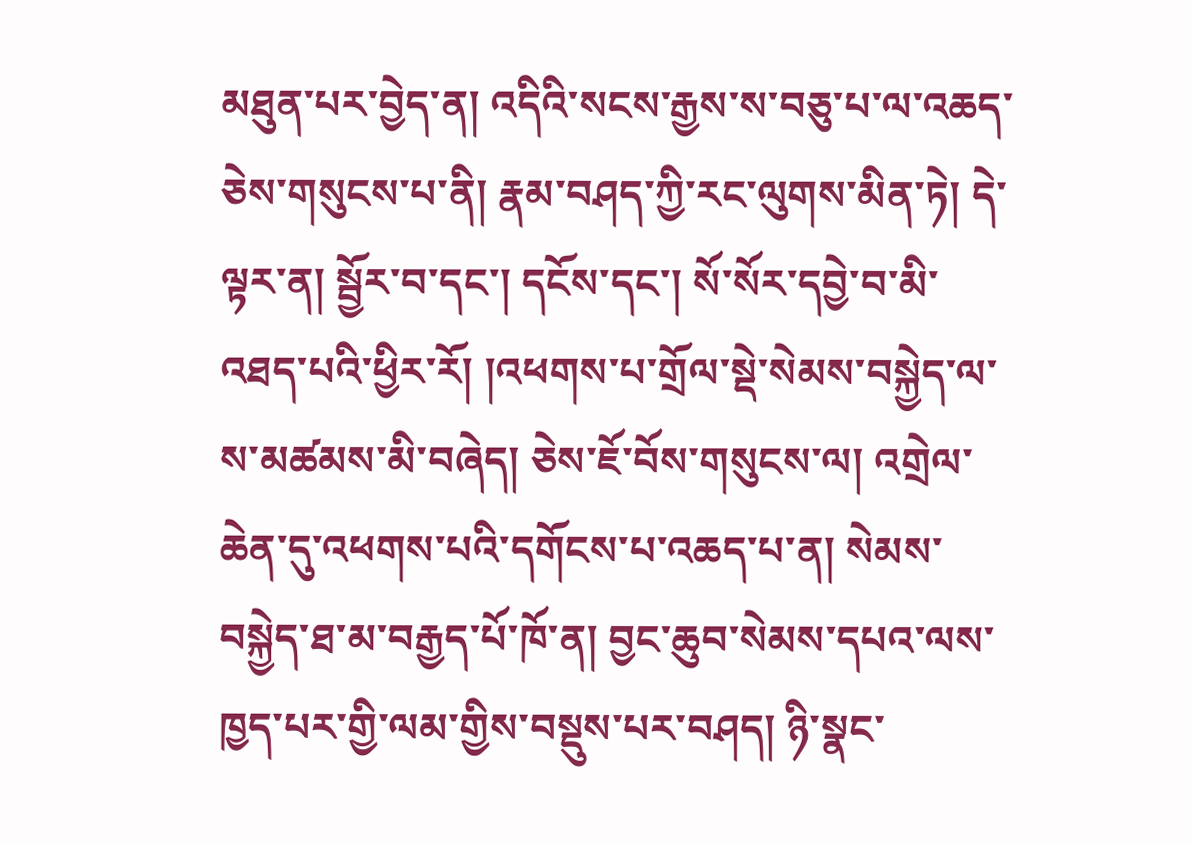མཐུན་པར་བྱེད་ན། འདིའི་སངས་རྒྱས་ས་བཅུ་པ་ལ་འཆད་ཅེས་གསུངས་པ་ནི། རྣམ་བཤད་ཀྱི་རང་ལུགས་མིན་ཏེ། དེ་ལྟར་ན། སྦྱོར་བ་དང་། དངོས་དང་། སོ་སོར་དབྱེ་བ་མི་འཐད་པའི་ཕྱིར་རོ། །འཕགས་པ་གྲོལ་སྡེ་སེམས་བསྐྱེད་ལ་ས་མཚམས་མི་བཞེད། ཅེས་ཇོ་བོས་གསུངས་ལ། འགྲེལ་ཆེན་དུ་འཕགས་པའི་དགོངས་པ་འཆད་པ་ན། སེམས་བསྐྱེད་ཐ་མ་བརྒྱད་པོ་ཁོ་ན། བྱང་ཆུབ་སེམས་དཔའ་ལས་ཁྱད་པར་གྱི་ལམ་གྱིས་བསྡུས་པར་བཤད། ཉི་སྣང་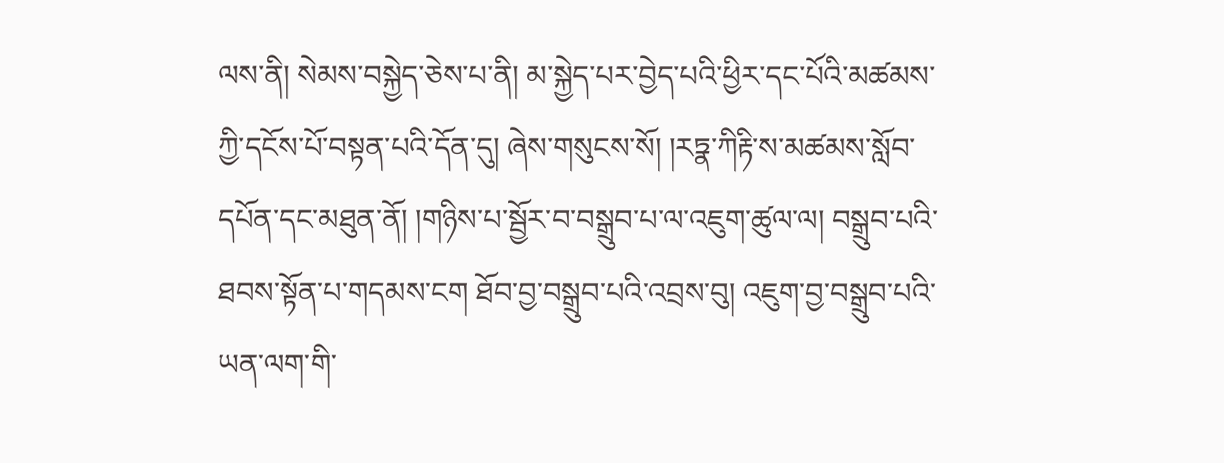ལས་ནི། སེམས་བསྐྱེད་ཅེས་པ་ནི། མ་སྐྱེད་པར་བྱེད་པའི་ཕྱིར་དང་པོའི་མཚམས་ཀྱི་དངོས་པོ་བསྟན་པའི་དོན་དུ། ཞེས་གསུངས་སོ། །རཏྣ་ཀིརྟི་ས་མཚམས་སློབ་དཔོན་དང་མཐུན་ནོ། །གཉིས་པ་སྦྱོར་བ་བསྒྲུབ་པ་ལ་འཇུག་ཚུལ་ལ། བསྒྲུབ་པའི་ཐབས་སྟོན་པ་གདམས་ངག ཐོབ་བྱ་བསྒྲུབ་པའི་འབྲས་བུ། འཇུག་བྱ་བསྒྲུབ་པའི་ཡན་ལག་གི་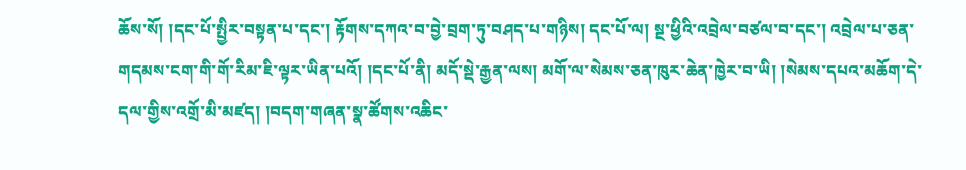ཆོས་སོ། །དང་པོ་སྤྱིར་བསྟན་པ་དང་། རྟོགས་དཀའ་བ་བྱེ་བྲག་ཏུ་བཤད་པ་གཉིས། དང་པོ་ལ། སྔ་ཕྱིའི་འབྲེལ་བཙལ་བ་དང་། འབྲེལ་པ་ཅན་གདམས་ངག་གི་གོ་རིམ་ཇི་ལྟར་ཡིན་པའོ། །དང་པོ་ནི། མདོ་སྡེ་རྒྱན་ལས། མགོ་ལ་སེམས་ཅན་ཁུར་ཆེན་ཁྱེར་བ་ཡི། །སེམས་དཔའ་མཆོག་དེ་དལ་གྱིས་འགྲོ་མི་མཛད། །བདག་གཞན་སྣ་ཚོགས་འཆིང་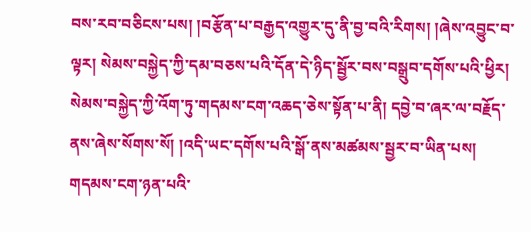བས་རབ་བཅིངས་པས། །བརྩོན་པ་བརྒྱད་འགྱུར་དུ་ནི་བྱ་བའི་རིགས། །ཞེས་འབྱུང་བ་ལྟར། སེམས་བསྐྱེད་ཀྱི་དམ་བཅས་པའི་དོན་དེ་ཉིད་སྦྱོར་བས་བསྒྲུབ་དགོས་པའི་ཕྱིར། སེམས་བསྐྱེད་ཀྱི་འོག་ཏུ་གདམས་ངག་འཆད་ཅེས་སྟོན་པ་ནི། དབྱེ་བ་ཞར་ལ་བརྗོད་ནས་ཞེས་སོགས་སོ། །འདི་ཡང་དགོས་པའི་སྒོ་ནས་མཚམས་སྦྱར་བ་ཡིན་པས། གདམས་ངག་ཉན་པའི་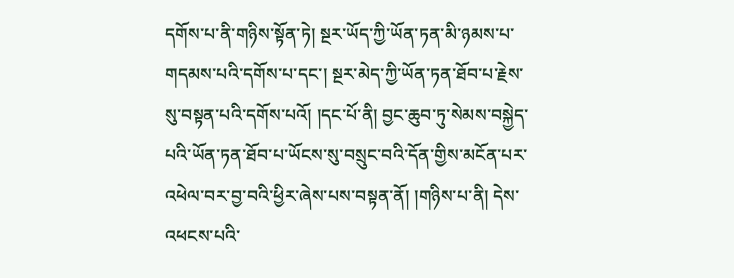དགོས་པ་ནི་གཉིས་སྟོན་ཏེ། སྔར་ཡོད་ཀྱི་ཡོན་ཏན་མི་ཉམས་པ་གདམས་པའི་དགོས་པ་དང་། སྔར་མེད་ཀྱི་ཡོན་ཏན་ཐོབ་པ་རྗེས་སུ་བསྟན་པའི་དགོས་པའོ། །དང་པོ་ནི། བྱང་ཆུབ་ཏུ་སེམས་བསྐྱེད་པའི་ཡོན་ཏན་ཐོབ་པ་ཡོངས་སུ་བསྲུང་བའི་དོན་གྱིས་མངོན་པར་འཕེལ་བར་བྱ་བའི་ཕྱིར་ཞེས་པས་བསྟན་ནོ། །གཉིས་པ་ནི། དེས་འཕངས་པའི་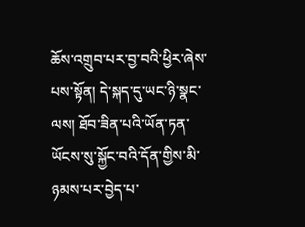ཆོས་འགྲུབ་པར་བྱ་བའི་ཕྱིར་ཞེས་པས་སྟོན། དེ་སྐད་དུ་ཡང་ཉི་སྣང་ལས། ཐོབ་ཟིན་པའི་ཡོན་ཏན་ཡོངས་སུ་སྐྱོང་བའི་དོན་གྱིས་མི་ཉམས་པར་བྱེད་པ་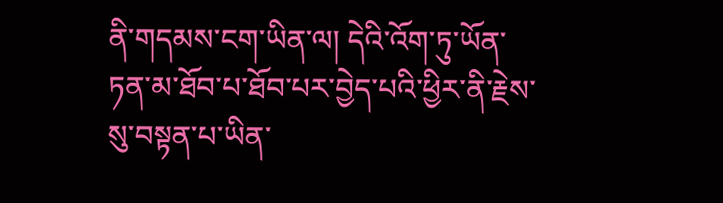ནི་གདམས་ངག་ཡིན་ལ། དེའི་འོག་ཏུ་ཡོན་ཏན་མ་ཐོབ་པ་ཐོབ་པར་བྱེད་པའི་ཕྱིར་ནི་རྗེས་སུ་བསྟན་པ་ཡིན་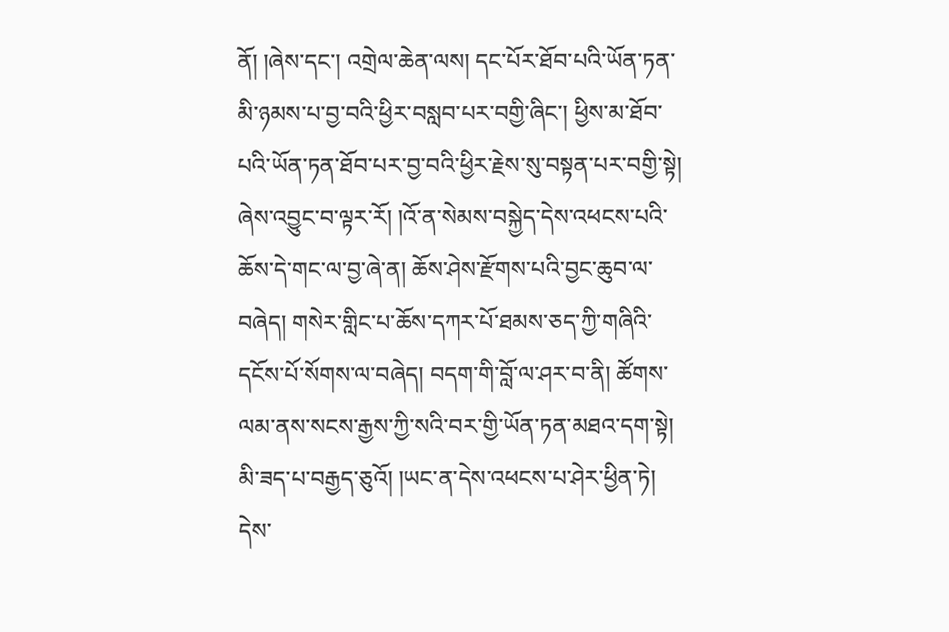ནོ། །ཞེས་དང་། འགྲེལ་ཆེན་ལས། དང་པོར་ཐོབ་པའི་ཡོན་ཏན་མི་ཉམས་པ་བྱ་བའི་ཕྱིར་བསླབ་པར་བགྱི་ཞིང་། ཕྱིས་མ་ཐོབ་པའི་ཡོན་ཏན་ཐོབ་པར་བྱ་བའི་ཕྱིར་རྗེས་སུ་བསྟན་པར་བགྱི་སྟེ། ཞེས་འབྱུང་བ་ལྟར་རོ། །འོ་ན་སེམས་བསྐྱེད་དེས་འཕངས་པའི་ཆོས་དེ་གང་ལ་བྱ་ཞེ་ན། ཆོས་ཤེས་རྫོགས་པའི་བྱང་ཆུབ་ལ་བཞེད། གསེར་གླིང་པ་ཆོས་དཀར་པོ་ཐམས་ཅད་ཀྱི་གཞིའི་དངོས་པོ་སོགས་ལ་བཞེད། བདག་གི་བློ་ལ་ཤར་བ་ནི། ཚོགས་ལམ་ནས་སངས་རྒྱས་ཀྱི་སའི་བར་གྱི་ཡོན་ཏན་མཐའ་དག་སྟེ། མི་ཟད་པ་བརྒྱད་ཅུའོ། །ཡང་ན་དེས་འཕངས་པ་ཤེར་ཕྱིན་ཏེ། དེས་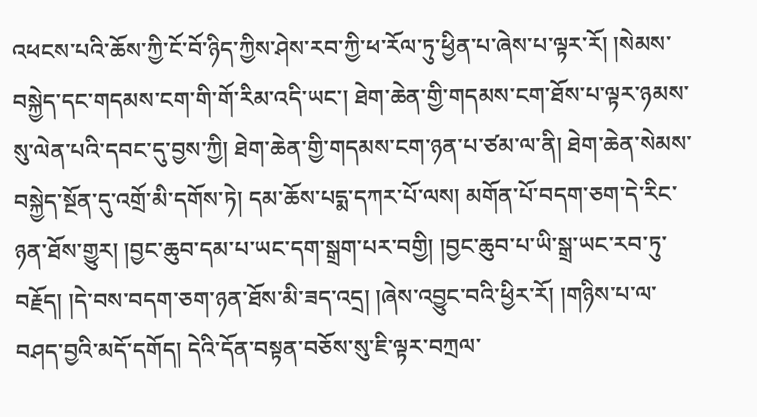འཕངས་པའི་ཆོས་ཀྱི་ངོ་བོ་ཉིད་ཀྱིས་ཤེས་རབ་ཀྱི་ཕ་རོལ་ཏུ་ཕྱིན་པ་ཞེས་པ་ལྟར་རོ། །སེམས་བསྐྱེད་དང་གདམས་ངག་གི་གོ་རིམ་འདི་ཡང་། ཐེག་ཆེན་གྱི་གདམས་ངག་ཐོས་པ་ལྟར་ཉམས་སུ་ལེན་པའི་དབང་དུ་བྱས་ཀྱི། ཐེག་ཆེན་གྱི་གདམས་ངག་ཉན་པ་ཙམ་ལ་ནི། ཐེག་ཆེན་སེམས་བསྐྱེད་སྔོན་དུ་འགྲོ་མི་དགོས་ཏེ། དམ་ཆོས་པདྨ་དཀར་པོ་ལས། མགོན་པོ་བདག་ཅག་དེ་རིང་ཉན་ཐོས་གྱུར། །བྱང་ཆུབ་དམ་པ་ཡང་དག་སྒྲག་པར་བགྱི། །བྱང་ཆུབ་པ་ཡི་སྒྲ་ཡང་རབ་ཏུ་བརྗོད། །དེ་བས་བདག་ཅག་ཉན་ཐོས་མི་ཟད་འདྲ། །ཞེས་འབྱུང་བའི་ཕྱིར་རོ། །གཉིས་པ་ལ་བཤད་བྱའི་མདོ་དགོད། དེའི་དོན་བསྟན་བཅོས་སུ་ཇི་ལྟར་བཀྲལ་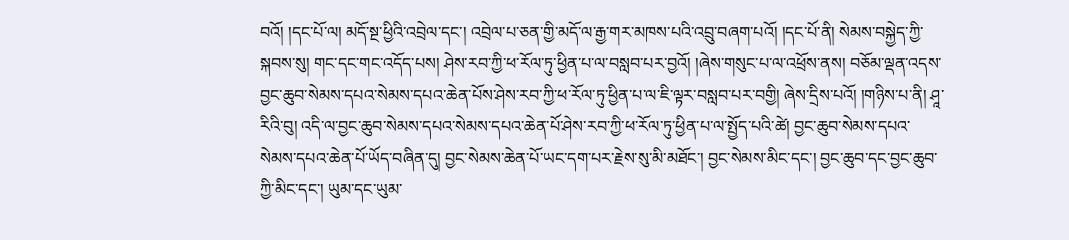བའོ། །དང་པོ་ལ། མདོ་སྔ་ཕྱིའི་འབྲེལ་དང་། འབྲེལ་པ་ཅན་གྱི་མདོ་ལ་རྒྱ་གར་མཁས་པའི་འབྲུ་བཞག་པའོ། །དང་པོ་ནི། སེམས་བསྐྱེད་ཀྱི་སྐབས་སུ། གང་དང་གང་འདོད་པས། ཤེས་རབ་ཀྱི་ཕ་རོལ་ཏུ་ཕྱིན་པ་ལ་བསླབ་པར་བྱའོ། །ཞེས་གསུང་པ་ལ་འཕྲོས་ནས། བཅོམ་ལྡན་འདས་བྱང་ཆུབ་སེམས་དཔའ་སེམས་དཔའ་ཆེན་པོས་ཤེས་རབ་ཀྱི་ཕ་རོལ་ཏུ་ཕྱིན་པ་ལ་ཇི་ལྟར་བསླབ་པར་བགྱི། ཞེས་དྲིས་པའོ། །གཉིས་པ་ནི། ཤཱ་རིའི་བུ། འདི་ལ་བྱང་ཆུབ་སེམས་དཔའ་སེམས་དཔའ་ཆེན་པོ་ཤེས་རབ་ཀྱི་ཕ་རོལ་ཏུ་ཕྱིན་པ་ལ་སྤྱོད་པའི་ཚེ། བྱང་ཆུབ་སེམས་དཔའ་སེམས་དཔའ་ཆེན་པོ་ཡོད་བཞིན་དུ། བྱང་སེམས་ཆེན་པོ་ཡང་དག་པར་རྗེས་སུ་མི་མཐོང་། བྱང་སེམས་མིང་དང་། བྱང་ཆུབ་དང་བྱང་ཆུབ་ཀྱི་མིང་དང་། ཡུམ་དང་ཡུམ་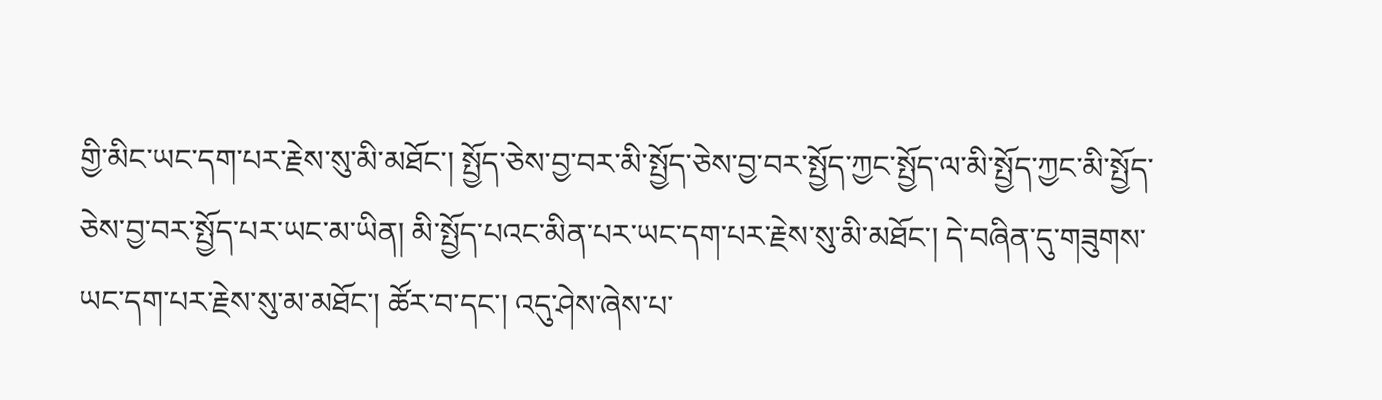གྱི་མིང་ཡང་དག་པར་རྗེས་སུ་མི་མཐོང་། སྤྱོད་ཅེས་བྱ་བར་མི་སྤྱོད་ཅེས་བྱ་བར་སྤྱོད་ཀྱང་སྤྱོད་ལ་མི་སྤྱོད་ཀྱང་མི་སྤྱོད་ཅེས་བྱ་བར་སྤྱོད་པར་ཡང་མ་ཡིན། མི་སྤྱོད་པའང་མིན་པར་ཡང་དག་པར་རྗེས་སུ་མི་མཐོང་། དེ་བཞིན་དུ་གཟུགས་ཡང་དག་པར་རྗེས་སུ་མ་མཐོང་། ཚོར་བ་དང་། འདུ་ཤེས་ཞེས་པ་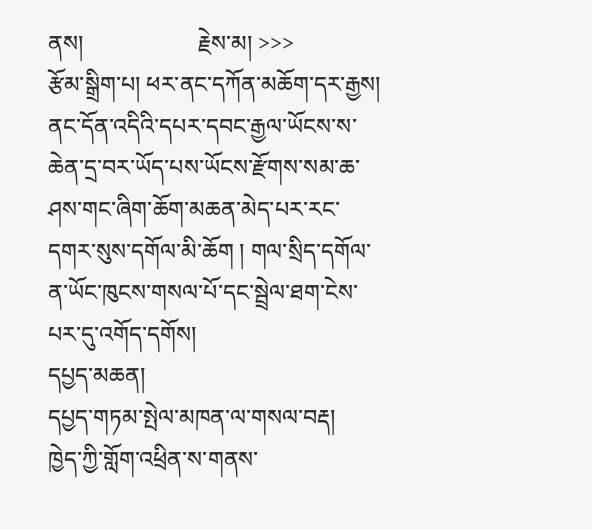ནས།                    རྗེས་མ། >>>
རྩོམ་སྒྲིག་པ། ཕར་ནང་དཀོན་མཆོག་དར་རྒྱས།
ནང་དོན་འདིའི་དཔར་དབང་རྒྱལ་ཡོངས་ས་ཆེན་དྲ་བར་ཡོད་པས་ཡོངས་རྫོགས་སམ་ཆ་ཤས་གང་ཞིག་ཆོག་མཆན་མེད་པར་རང་དགར་སུས་དགོལ་མི་ཆོག ། གལ་སྲིད་དགོལ་ན་ཡོང་ཁུངས་གསལ་པོ་དང་སྦྲེལ་ཐག་ངེས་པར་དུ་འགོད་དགོས།
དཔྱད་མཆན།
དཔྱད་གཏམ་སྤེལ་མཁན་ལ་གསལ་བརྡ།
ཁྱེད་ཀྱི་གློག་འཕྲིན་ས་གནས་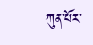ཀུན་པོར་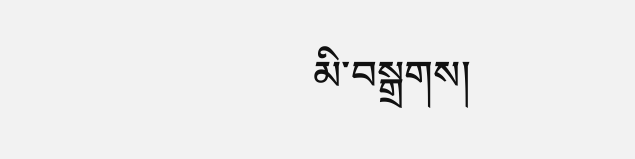མི་བསྒྲགས།